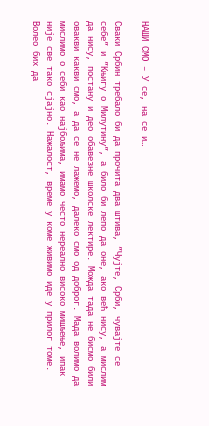НАШИ СМО – У се, на се и…

Сваки Србин требало би да прочита два штива, ”Чујте, Срби, чувајте се себе” и ”Књигу о Милутину”, а било би лепо да оне, ако већ нису, а мислим да нису, постану и део обавезне школске лектире. Можда тада не бисмо били овакви какви смо, а да се не лажемо, далеко смо од доброг. Мада волимо да мислимо о себи као најбољима, имамо често нереално високо мишљење, ипак није све тако сјајно. Нажалост, време у коме живимо иде у прилог томе. Волео бих да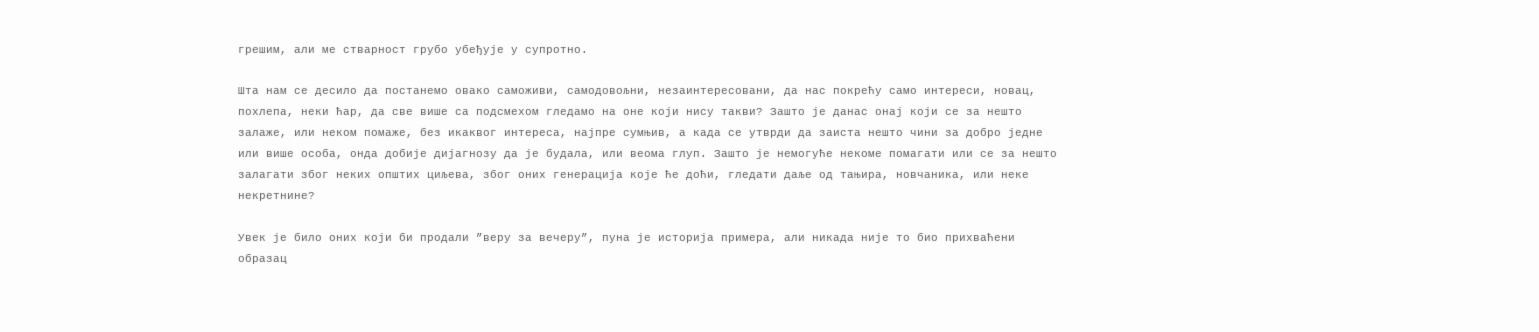грешим, али ме стварност грубо убеђује у супротно.

Шта нам се десило да постанемо овако саможиви, самодовољни, незаинтересовани, да нас покрећу само интереси, новац, похлепа, неки ћар, да све више са подсмехом гледамо на оне који нису такви? Зашто је данас онај који се за нешто залаже, или неком помаже, без икаквог интереса, најпре сумњив, а када се утврди да заиста нешто чини за добро једне или више особа, онда добије дијагнозу да је будала, или веома глуп. Зашто је немогуће некоме помагати или се за нешто залагати због неких општих циљева, због оних генерација које ће доћи, гледати даље од тањира, новчаника, или неке некретнине?

Увек је било оних који би продали ”веру за вечеру”, пуна је историја примера, али никада није то био прихваћени образац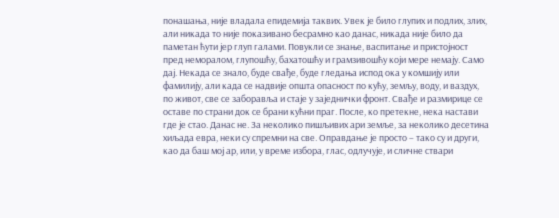понашања, није владала епидемија таквих. Увек је било глупих и подлих, злих, али никада то није показивано бесрамно као данас, никада није било да паметан ћути јер глуп галами. Повукли се знање, васпитање и пристојност пред неморалом, глупошћу, бахатошћу и грамзивошћу који мере немају. Само дај. Некада се знало, буде свађе, буде гледања испод ока у комшију или фамилију, али када се надвије општа опасност по кућу, земљу, воду, и ваздух, по живот, све се заборавља и стаје у заједнички фронт. Свађе и размирице се оставе по страни док се брани кућни праг. После, ко претекне, нека настави где је стао. Данас не. За неколико пишљивих ари земље, за неколико десетина хиљада евра, неки су спремни на све. Оправдање је просто – тако су и други, као да баш мој ар, или, у време избора, глас, одлучује, и сличне ствари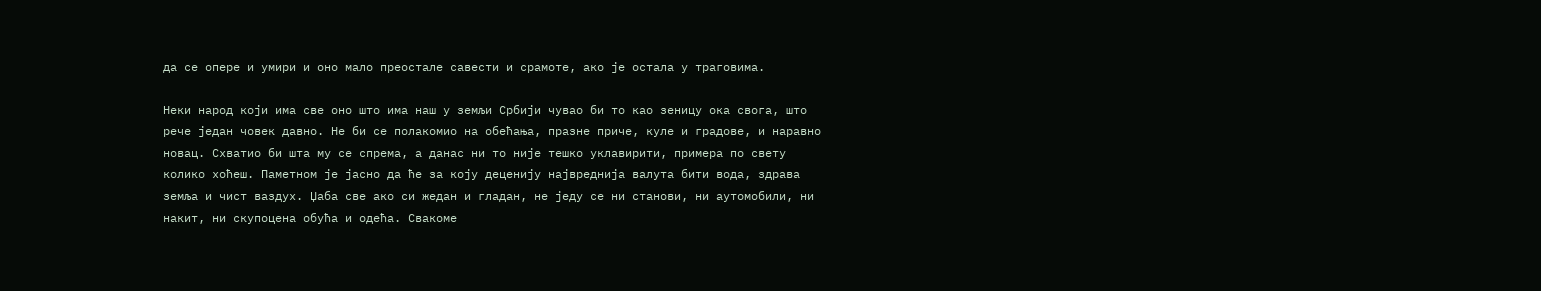да се опере и умири и оно мало преостале савести и срамоте, ако је остала у траговима.

Неки народ који има све оно што има наш у земљи Србији чувао би то као зеницу ока свога, што рече један човек давно. Не би се полакомио на обећања, празне приче, куле и градове, и наравно новац. Схватио би шта му се спрема, а данас ни то није тешко уклавирити, примера по свету колико хоћеш. Паметном је јасно да ће за коју деценију највреднија валута бити вода, здрава земља и чист ваздух. Џаба све ако си жедан и гладан, не једу се ни станови, ни аутомобили, ни накит, ни скупоцена обућа и одећа. Свакоме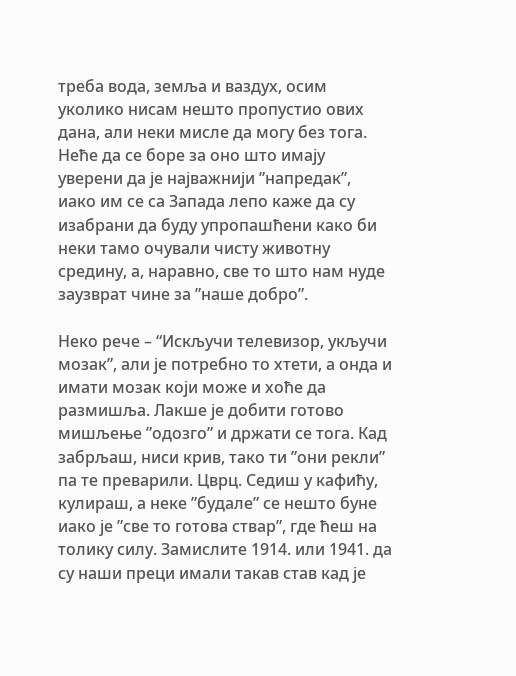треба вода, земља и ваздух, осим уколико нисам нешто пропустио ових дана, али неки мисле да могу без тога. Неће да се боре за оно што имају уверени да је најважнији ”напредак”, иако им се са Запада лепо каже да су изабрани да буду упропашћени како би неки тамо очували чисту животну средину, а, наравно, све то што нам нуде заузврат чине за ”наше добро”.

Неко рече – “Искључи телевизор, укључи мозак”, али је потребно то хтети, а онда и имати мозак који може и хоће да размишља. Лакше је добити готово мишљење ”одозго” и држати се тога. Кад забрљаш, ниси крив, тако ти ”они рекли” па те преварили. Цврц. Седиш у кафићу, кулираш, а неке ”будале” се нешто буне иако је ”све то готова ствар”, где ћеш на толику силу. Замислите 1914. или 1941. да су наши преци имали такав став кад је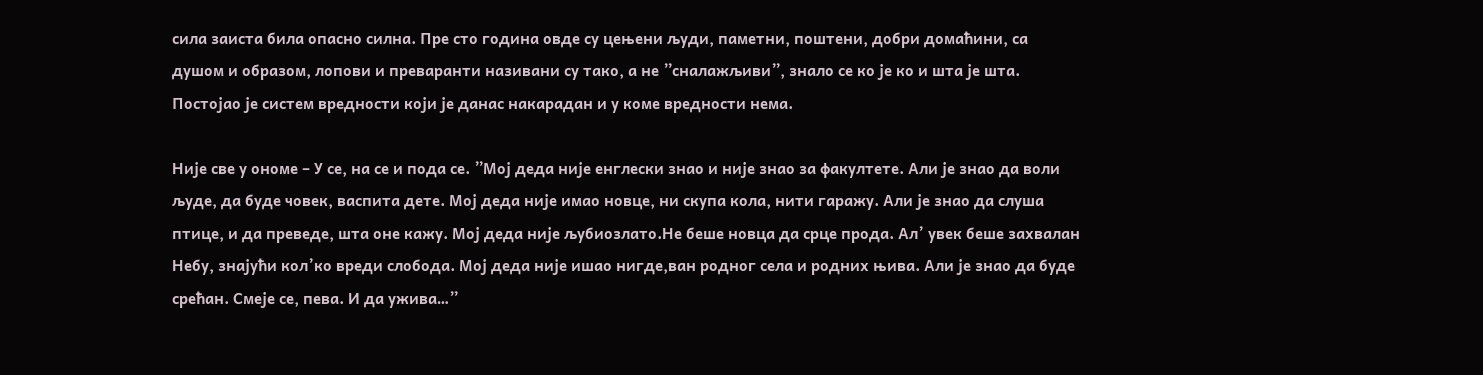сила заиста била опасно силна. Пре сто година овде су цењени људи, паметни, поштени, добри домаћини, са душом и образом, лопови и преваранти називани су тако, а не ”сналажљиви”, знало се ко је ко и шта је шта. Постојао је систем вредности који је данас накарадан и у коме вредности нема.

Није све у ономе – У се, на се и пода се. ”Мој деда није енглески знао и није знао за факултете. Али је знао да воли људе, да буде човек, васпита дете. Мој деда није имао новце, ни скупа кола, нити гаражу. Али је знао да слуша птице, и да преведе, шта оне кажу. Мој деда није љубиозлато.Не беше новца да срце прода. Ал’ увек беше захвалан Небу, знајући кол’ко вреди слобода. Мој деда није ишао нигде,ван родног села и родних њива. Али је знао да буде срећан. Смеје се, пева. И да ужива…”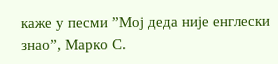каже у песми ”Мој деда није енглески знао”, Марко С.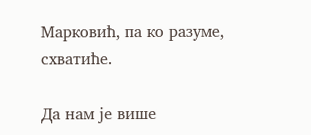Марковић, па ко разуме, схватиће.

Да нам је више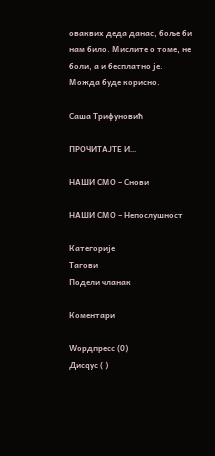оваквих деда данас, боље би нам било. Мислите о томе, не боли, а и бесплатно је. Можда буде корисно.

Саша Трифуновић

ПРОЧИТАЈТЕ И…

НАШИ СМО – Снови

НАШИ СМО – Непослушност

Категорије
Тагови
Подели чланак

Коментари

Wордпресс (0)
Дисqус ( )